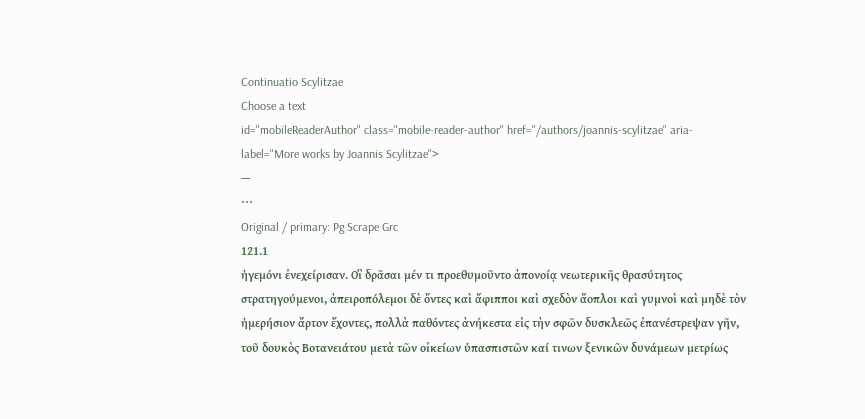Continuatio Scylitzae
Choose a text
id="mobileReaderAuthor" class="mobile-reader-author" href="/authors/joannis-scylitzae" aria-label="More works by Joannis Scylitzae">
—
⋯
Original / primary: Pg Scrape Grc
121.1
ἡγεμόνι ἐνεχείρισαν. Οἳ δρᾶσαι μέν τι προεθυμοῦντο ἀπονοίᾳ νεωτερικῆς θρασύτητος στρατηγούμενοι, ἀπειροπόλεμοι δὲ ὄντες καὶ ἄφιπποι καὶ σχεδὸν ἄοπλοι καὶ γυμνοὶ καὶ μηδὲ τὸν ἡμερήσιον ἄρτον ἔχοντες, πολλὰ παθόντες ἀνήκεστα εἰς τὴν σφῶν δυσκλεῶς ἐπανέστρεψαν γῆν, τοῦ δουκὸς Βοτανειάτου μετὰ τῶν οἰκείων ὑπασπιστῶν καί τινων ξενικῶν δυνάμεων μετρίως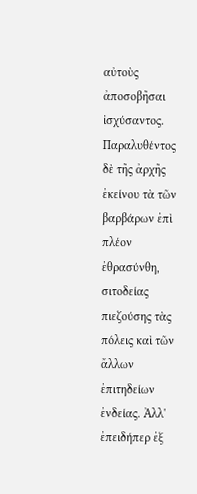αὐτοὺς ἀποσοβῆσαι ἰσχύσαντος. Παραλυθέντος δὲ τῆς ἀρχῆς ἐκείνου τὰ τῶν βαρβάρων ἐπὶ πλέον ἐθρασύνθη, σιτοδείας πιεζούσης τὰς πόλεις καὶ τῶν ἄλλων ἐπιτηδείων ἐνδείας. Ἀλλ' ἐπειδήπερ ἐξ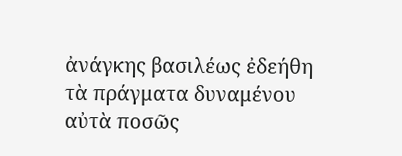ἀνάγκης βασιλέως ἐδεήθη τὰ πράγματα δυναμένου αὐτὰ ποσῶς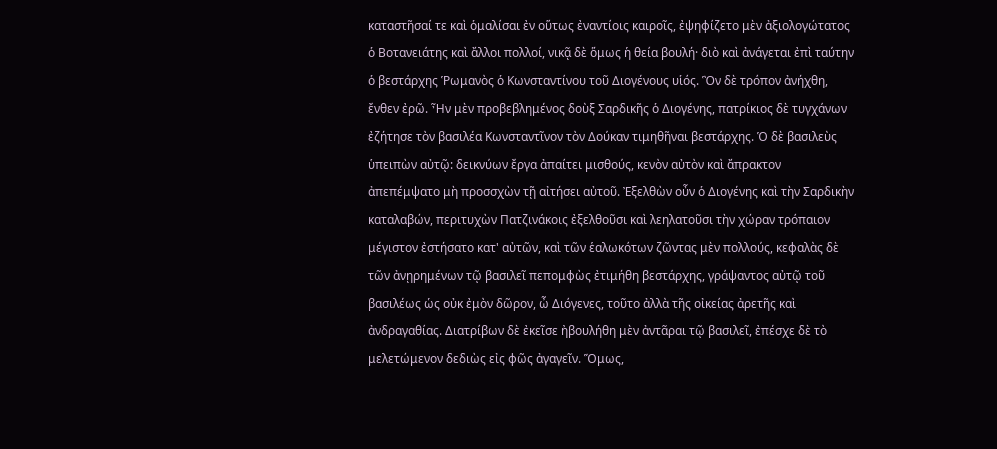καταστῆσαί τε καὶ ὁμαλίσαι ἐν οὕτως ἐναντίοις καιροῖς, ἐψηφίζετο μὲν ἀξιολογώτατος ὁ Βοτανειάτης καὶ ἄλλοι πολλοί, νικᾷ δὲ ὅμως ἡ θεία βουλή· διὸ καὶ ἀνάγεται ἐπὶ ταύτην ὁ βεστάρχης Ῥωμανὸς ὁ Κωνσταντίνου τοῦ Διογένους υἱός. Ὃν δὲ τρόπον ἀνήχθη, ἔνθεν ἐρῶ. Ἦν μὲν προβεβλημένος δοὺξ Σαρδικῆς ὁ Διογένης, πατρίκιος δὲ τυγχάνων ἐζήτησε τὸν βασιλέα Κωνσταντῖνον τὸν Δούκαν τιμηθῆναι βεστάρχης. Ὁ δὲ βασιλεὺς ὑπειπὼν αὐτῷ: δεικνύων ἔργα ἀπαίτει μισθούς, κενὸν αὐτὸν καὶ ἄπρακτον ἀπεπέμψατο μὴ προσσχὼν τῇ αἰτήσει αὐτοῦ. Ἐξελθὼν οὖν ὁ Διογένης καὶ τὴν Σαρδικὴν καταλαβών, περιτυχὼν Πατζινάκοις ἐξελθοῦσι καὶ λεηλατοῦσι τὴν χώραν τρόπαιον μέγιστον ἐστήσατο κατ' αὐτῶν, καὶ τῶν ἑαλωκότων ζῶντας μὲν πολλούς, κεφαλὰς δὲ τῶν ἀνῃρημένων τῷ βασιλεῖ πεπομφὼς ἐτιμήθη βεστάρχης, γράψαντος αὐτῷ τοῦ βασιλέως ὡς οὐκ ἐμὸν δῶρον, ὦ Διόγενες, τοῦτο ἀλλὰ τῆς οἰκείας ἀρετῆς καὶ ἀνδραγαθίας. Διατρίβων δὲ ἐκεῖσε ἠβουλήθη μὲν ἀντᾶραι τῷ βασιλεῖ, ἐπέσχε δὲ τὸ μελετώμενον δεδιὼς εἰς φῶς ἀγαγεῖν. Ὅμως,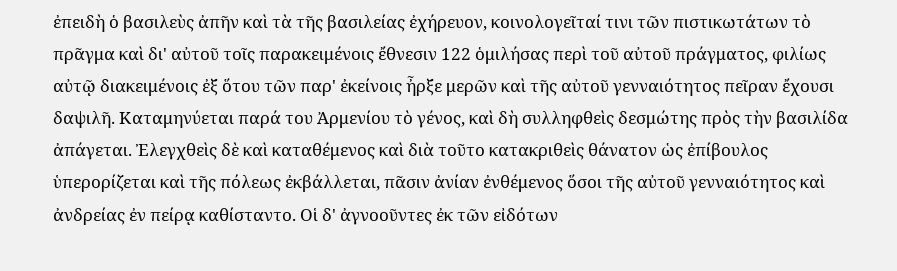ἐπειδὴ ὁ βασιλεὺς ἀπῆν καὶ τὰ τῆς βασιλείας ἐχήρευον, κοινολογεῖταί τινι τῶν πιστικωτάτων τὸ πρᾶγμα καὶ δι' αὐτοῦ τοῖς παρακειμένοις ἔθνεσιν 122 ὁμιλήσας περὶ τοῦ αὐτοῦ πράγματος, φιλίως αὐτῷ διακειμένοις ἐξ ὅτου τῶν παρ' ἐκείνοις ἦρξε μερῶν καὶ τῆς αὐτοῦ γενναιότητος πεῖραν ἔχουσι δαψιλῆ. Καταμηνύεται παρά του Ἀρμενίου τὸ γένος, καὶ δὴ συλληφθεὶς δεσμώτης πρὸς τὴν βασιλίδα ἀπάγεται. Ἐλεγχθεὶς δὲ καὶ καταθέμενος καὶ διὰ τοῦτο κατακριθεὶς θάνατον ὡς ἐπίβουλος ὑπερορίζεται καὶ τῆς πόλεως ἐκβάλλεται, πᾶσιν ἀνίαν ἐνθέμενος ὅσοι τῆς αὐτοῦ γενναιότητος καὶ ἀνδρείας ἐν πείρᾳ καθίσταντο. Οἱ δ' ἀγνοοῦντες ἐκ τῶν εἰδότων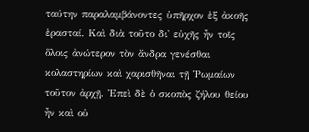ταύτην παραλαμβάνοντες ὑπῆρχον ἐξ ἀκοῆς ἐρασταί. Καὶ διὰ τοῦτο δι' εὐχῆς ἦν τοῖς ὅλοις ἀνώτερον τὸν ἄνδρα γενέσθαι κολαστηρίων καὶ χαρισθῆναι τῇ Ῥωμαίων τοῦτον ἀρχῇ. Ἐπεὶ δὲ ὁ σκοπὸς ζήλου θείου ἦν καὶ οὐ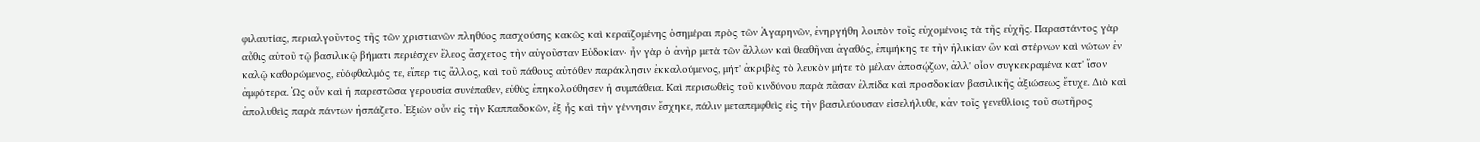φιλαυτίας, περιαλγοῦντος τῆς τῶν χριστιανῶν πληθύος πασχούσης κακῶς καὶ κεραϊζομένης ὁσημέραι πρὸς τῶν Ἀγαρηνῶν, ἐνηργήθη λοιπὸν τοῖς εὐχομένοις τὰ τῆς εὐχῆς. Παραστάντος γὰρ αὖθις αὐτοῦ τῷ βασιλικῷ βήματι περιέσχεν ἔλεος ἄσχετος τὴν αὐγοῦσταν Εὐδοκίαν· ἦν γὰρ ὁ ἀνὴρ μετὰ τῶν ἄλλων καὶ θεαθῆναι ἀγαθός, ἐπιμήκης τε τὴν ἡλικίαν ὢν καὶ στέρνων καὶ νώτων ἐν καλῷ καθορώμενος, εὐόφθαλμός τε, εἴπερ τις ἄλλος, καὶ τοῦ πάθους αὐτόθεν παράκλησιν ἐκκαλούμενος, μήτ' ἀκριβὲς τὸ λευκὸν μήτε τὸ μέλαν ἀποσῴζων, ἀλλ' οἷον συγκεκραμένα κατ' ἴσον ἀμφότερα. Ὡς οὖν καὶ ἡ παρεστῶσα γερουσία συνέπαθεν, εὐθὺς ἐπηκολούθησεν ἡ συμπάθεια. Καὶ περισωθεὶς τοῦ κινδύνου παρὰ πᾶσαν ἐλπίδα καὶ προσδοκίαν βασιλικῆς ἀξιώσεως ἔτυχε. Διὸ καὶ ἀπολυθεὶς παρὰ πάντων ἠσπάζετο. Ἐξιὼν οὖν εἰς τὴν Καππαδοκῶν, ἐξ ἧς καὶ τὴν γέννησιν ἔσχηκε, πάλιν μεταπεμφθεὶς εἰς τὴν βασιλεύουσαν εἰσελήλυθε, κἀν τοῖς γενεθλίοις τοῦ σωτῆρος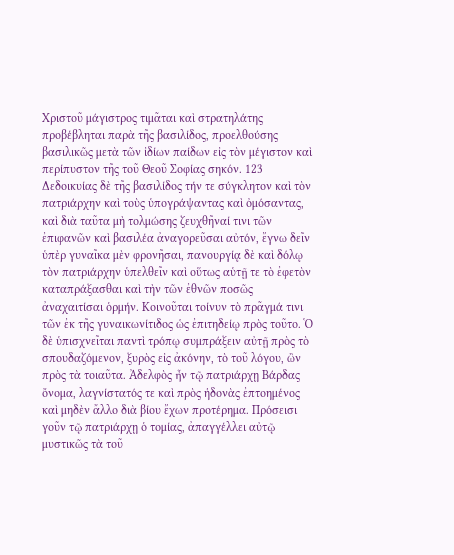Χριστοῦ μάγιστρος τιμᾶται καὶ στρατηλάτης προβέβληται παρὰ τῆς βασιλίδος, προελθούσης βασιλικῶς μετὰ τῶν ἰδίων παίδων εἰς τὸν μέγιστον καὶ περίπυστον τῆς τοῦ Θεοῦ Σοφίας σηκόν. 123 Δεδοικυίας δὲ τῆς βασιλίδος τήν τε σύγκλητον καὶ τὸν πατριάρχην καὶ τοὺς ὑπογράψαντας καὶ ὀμόσαντας, καὶ διὰ ταῦτα μὴ τολμώσης ζευχθῆναί τινι τῶν ἐπιφανῶν καὶ βασιλέα ἀναγορεῦσαι αὐτόν, ἔγνω δεῖν ὑπὲρ γυναῖκα μὲν φρονῆσαι, πανουργίᾳ δὲ καὶ δόλῳ τὸν πατριάρχην ὑπελθεῖν καὶ οὕτως αὑτῇ τε τὸ ἐφετὸν καταπράξασθαι καὶ τὴν τῶν ἐθνῶν ποσῶς ἀναχαιτίσαι ὁρμήν. Κοινοῦται τοίνυν τὸ πρᾶγμά τινι τῶν ἐκ τῆς γυναικωνίτιδος ὡς ἐπιτηδείῳ πρὸς τοῦτο. Ὁ δὲ ὑπισχνεῖται παντὶ τρόπῳ συμπράξειν αὐτῇ πρὸς τὸ σπουδαζόμενον, ξυρὸς εἰς ἀκόνην, τὸ τοῦ λόγου, ὢν πρὸς τὰ τοιαῦτα. Ἀδελφὸς ἦν τῷ πατριάρχῃ Βάρδας ὄνομα, λαγνίστατός τε καὶ πρὸς ἡδονὰς ἐπτοημένος καὶ μηδὲν ἄλλο διὰ βίου ἔχων προτέρημα. Πρόσεισι γοῦν τῷ πατριάρχῃ ὁ τομίας, ἀπαγγέλλει αὐτῷ μυστικῶς τὰ τοῦ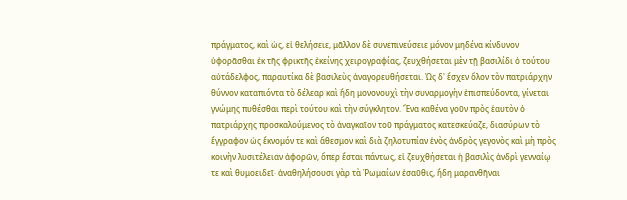πράγματος, καὶ ὡς, εἰ θελήσειε, μᾶλλον δὲ συνεπινεύσειε μόνον μηδένα κίνδυνον ὑφορᾶσθαι ἐκ τῆς φρικτῆς ἐκείνης χειρογραφίας, ζευχθήσεται μὲν τῇ βασιλίδι ὁ τούτου αὐτάδελφος, παραυτίκα δὲ βασιλεὺς ἀναγορευθήσεται. Ὡς δ' ἔσχεν ὅλον τὸν πατριάρχην θύννον καταπιόντα τὸ δέλεαρ καὶ ἤδη μονονουχὶ τὴν συναρμογὴν ἐπισπεύδοντα, γίνεται γνώμης πυθέσθαι περὶ τούτου καὶ τὴν σύγκλητον. Ἕνα καθένα γοῦν πρὸς ἑαυτὸν ὁ πατριάρχης προσκαλούμενος τὸ ἀναγκαῖον τοῦ πράγματος κατεσκεύαζε, διασύρων τὸ ἔγγραφον ὡς ἔκνομόν τε καὶ ἄθεσμον καὶ διὰ ζηλοτυπίαν ἑνὸς ἀνδρὸς γεγονὸς καὶ μὴ πρὸς κοινὴν λυσιτέλειαν ἀφορῶν, ὅπερ ἔσται πάντως, εἰ ζευχθήσεται ἡ βασιλὶς ἀνδρὶ γενναίῳ τε καὶ θυμοειδεῖ· ἀναθηλήσουσι γὰρ τὰ Ῥωμαίων ἐσαῦθις, ἤδη μαρανθῆναι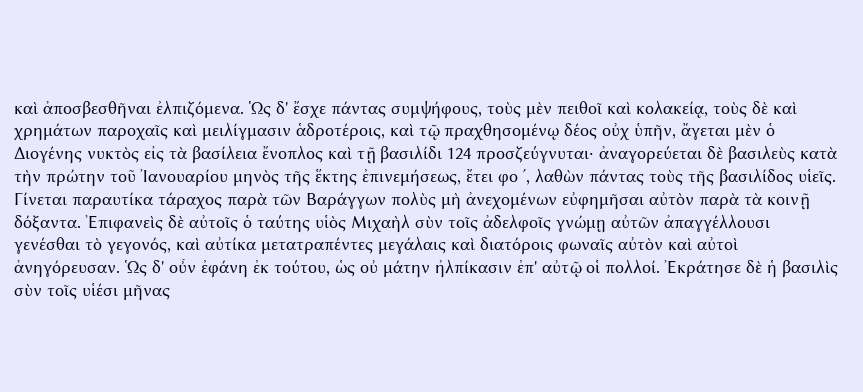καὶ ἀποσβεσθῆναι ἐλπιζόμενα. Ὡς δ' ἔσχε πάντας συμψήφους, τοὺς μὲν πειθοῖ καὶ κολακείᾳ, τοὺς δὲ καὶ χρημάτων παροχαῖς καὶ μειλίγμασιν ἁδροτέροις, καὶ τῷ πραχθησομένῳ δέος οὐχ ὑπῆν, ἄγεται μὲν ὁ Διογένης νυκτὸς εἰς τὰ βασίλεια ἔνοπλος καὶ τῇ βασιλίδι 124 προσζεύγνυται· ἀναγορεύεται δὲ βασιλεὺς κατὰ τὴν πρώτην τοῦ Ἰανουαρίου μηνὸς τῆς ἕκτης ἐπινεμήσεως, ἔτει φο ʹ, λαθὼν πάντας τοὺς τῆς βασιλίδος υἱεῖς. Γίνεται παραυτίκα τάραχος παρὰ τῶν Βαράγγων πολὺς μὴ ἀνεχομένων εὐφημῆσαι αὐτὸν παρὰ τὰ κοινῇ δόξαντα. Ἐπιφανεὶς δὲ αὐτοῖς ὁ ταύτης υἱὸς Μιχαὴλ σὺν τοῖς ἀδελφοῖς γνώμῃ αὐτῶν ἀπαγγέλλουσι γενέσθαι τὸ γεγονός, καὶ αὐτίκα μετατραπέντες μεγάλαις καὶ διατόροις φωναῖς αὐτὸν καὶ αὐτοὶ ἀνηγόρευσαν. Ὡς δ' οὖν ἐφάνη ἐκ τούτου, ὡς οὐ μάτην ἠλπίκασιν ἐπ' αὐτῷ οἱ πολλοί. Ἐκράτησε δὲ ἡ βασιλὶς σὺν τοῖς υἱέσι μῆνας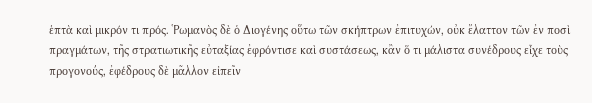ἑπτὰ καὶ μικρόν τι πρός. Ῥωμανὸς δὲ ὁ Διογένης οὕτω τῶν σκήπτρων ἐπιτυχών, οὐκ ἔλαττον τῶν ἐν ποσὶ πραγμάτων, τῆς στρατιωτικῆς εὐταξίας ἐφρόντισε καὶ συστάσεως, κἂν ὅ τι μάλιστα συνέδρους εἶχε τοὺς προγονούς, ἐφέδρους δὲ μᾶλλον εἰπεῖν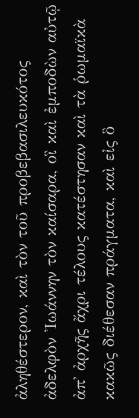ἀληθέστερον, καὶ τὸν τοῦ προβεβασιλευκότος ἀδελφὸν Ἰωάννην τὸν καίσαρα, οἳ καὶ ἐμποδὼν αὐτῷ ἀπ' ἀρχῆς ἄχρι τέλους κατέστησαν καὶ τὰ ῥωμαϊκὰ κακῶς διέθεσαν πράγματα, καὶ εἰς ὃ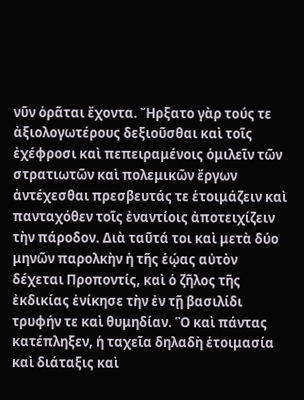νῦν ὁρᾶται ἔχοντα. Ἤρξατο γὰρ τούς τε ἀξιολογωτέρους δεξιοῦσθαι καὶ τοῖς ἐχέφροσι καὶ πεπειραμένοις ὁμιλεῖν τῶν στρατιωτῶν καὶ πολεμικῶν ἔργων ἀντέχεσθαι πρεσβευτάς τε ἑτοιμάζειν καὶ πανταχόθεν τοῖς ἐναντίοις ἀποτειχίζειν τὴν πάροδον. Διὰ ταῦτά τοι καὶ μετὰ δύο μηνῶν παρολκὴν ἡ τῆς ἑῴας αὐτὸν δέχεται Προποντίς, καὶ ὁ ζῆλος τῆς ἐκδικίας ἐνίκησε τὴν ἐν τῇ βασιλίδι τρυφήν τε καὶ θυμηδίαν. Ὃ καὶ πάντας κατέπληξεν, ἡ ταχεῖα δηλαδὴ ἑτοιμασία καὶ διάταξις καὶ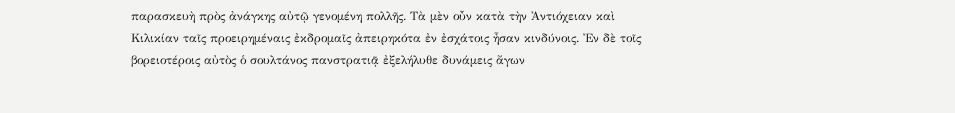παρασκευὴ πρὸς ἀνάγκης αὐτῷ γενομένη πολλῆς. Τὰ μὲν οὖν κατὰ τὴν Ἀντιόχειαν καὶ Κιλικίαν ταῖς προειρημέναις ἐκδρομαῖς ἀπειρηκότα ἐν ἐσχάτοις ἦσαν κινδύνοις. Ἐν δὲ τοῖς βορειοτέροις αὐτὸς ὁ σουλτάνος πανστρατιᾷ ἐξελήλυθε δυνάμεις ἄγων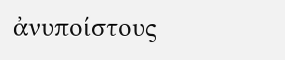ἀνυποίστους